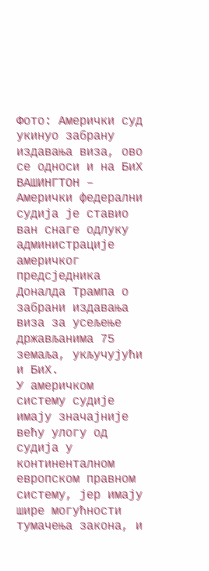Фото: Амерички суд укинуо забрану издавања виза, ово се односи и на БиХ
ВАШИНГТОН – Амерички федерални судија је ставио ван снаге одлуку администрације америчког предсједника Доналда Трампа о забрани издавања виза за усељење држављанима 75 земаља, укључујући и БиХ.
У америчком систему судије имају значајније већу улогу од судија у континенталном европском правном систему, јер имају шире могућности тумачења закона, и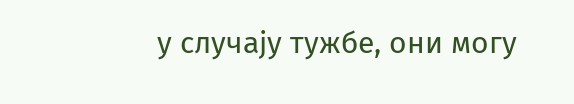у случају тужбе, они могу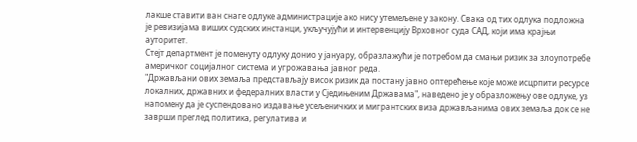лакше ставити ван снаге одлуке администрације ако нису утемељене у закону. Свака од тих одлука подложна је ревизијама виших судских инстанци, укључујући и интервенцију Врховног суда САД, који има крајњи ауторитет.
Стејт департмент је поменуту одлуку донио у јануару, образлажући је потребом да смањи ризик за злоупотребе америчког социјалног система и угрожавања јавног реда.
"Држављани ових земаља представљају висок ризик да постану јавно оптерећење које може исцрпити ресурсе локалних, државних и федералних власти у Сједињеним Државама", наведено је у образложењу ове одлуке, уз напомену да је суспендовано издавање усељеничких и мигрантских виза држављанима ових земаља док се не заврши преглед политика, регулатива и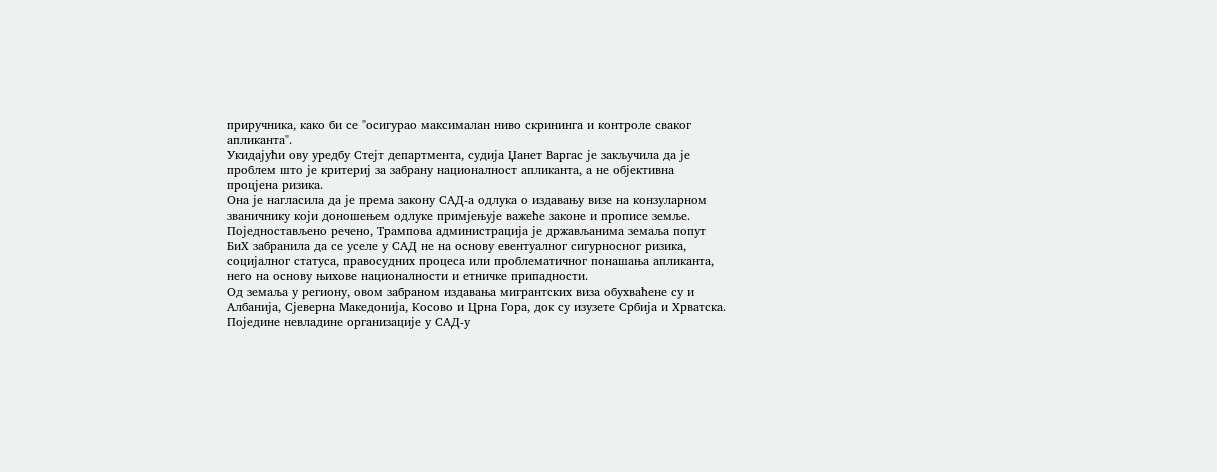приручника, како би се "осигурао максималан ниво скрининга и контроле сваког апликанта".
Укидајући ову уредбу Стејт департмента, судија Џанет Варгас је закључила да је проблем што је критериј за забрану националност апликанта, а не објективна процјена ризика.
Она је нагласила да је према закону САД-а одлука о издавању визе на конзуларном званичнику који доношењем одлуке примјењује важеће законе и прописе земље.
Поједностављено речено, Трампова администрација је држављанима земаља попут БиХ забранила да се уселе у САД не на основу евентуалног сигурносног ризика, социјалног статуса, правосудних процеса или проблематичног понашања апликанта, него на основу њихове националности и етничке припадности.
Од земаља у региону, овом забраном издавања мигрантских виза обухваћене су и Албанија, Сјеверна Македонија, Косово и Црна Гора, док су изузете Србија и Хрватска.
Поједине невладине организације у САД-у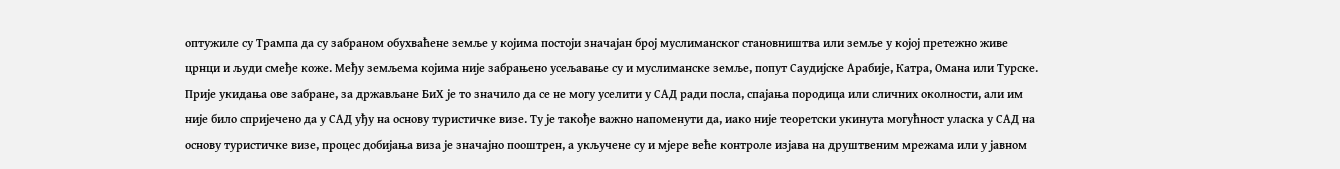оптужиле су Трампа да су забраном обухваћене земље у којима постоји значајан број муслиманског становништва или земље у којој претежно живе црнци и људи смеђе коже. Међу земљема којима није забрањено усељавање су и муслиманске земље, попут Саудијске Арабије, Катра, Омана или Турске.
Прије укидања ове забране, за држављане БиХ је то значило да се не могу уселити у САД ради посла, спајања породица или сличних околности, али им није било спријечено да у САД уђу на основу туристичке визе. Ту је такође важно напоменути да, иако није теоретски укинута могућност уласка у САД на основу туристичке визе, процес добијања виза је значајно пооштрен, а укључене су и мјере веће контроле изјава на друштвеним мрежама или у јавном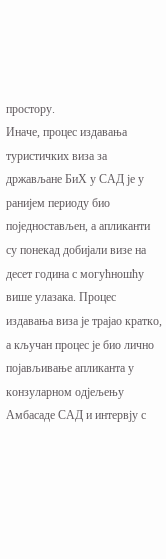простору.
Иначе, процес издавања туристичких виза за држављане БиХ у САД је у ранијем периоду био поједностављен, а апликанти су понекад добијали визе на десет година с могућношћу више улазака. Процес издавања виза је трајао кратко, а кључан процес је био лично појављивање апликанта у конзуларном одјељењу Амбасаде САД и интервју с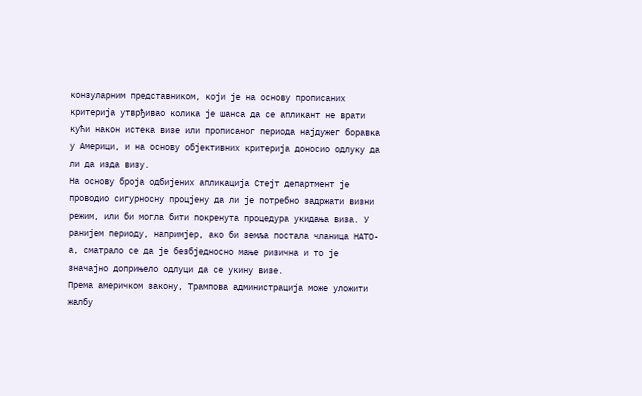конзуларним представником, који је на основу прописаних критерија утврђивао колика је шанса да се апликант не врати кући након истека визе или прописаног периода најдужег боравка у Америци, и на основу објективних критерија доносио одлуку да ли да изда визу.
На основу броја одбијених апликација Стејт департмент је проводио сигурносну процјену да ли је потребно задржати визни режим, или би могла бити покренута процедура укидања виза. У ранијем периоду, напримјер, ако би земља постала чланица НАТО-а, сматрало се да је безбједносно мање ризична и то је значајно доприњело одлуци да се укину визе.
Према америчком закону, Трампова администрација може уложити жалбу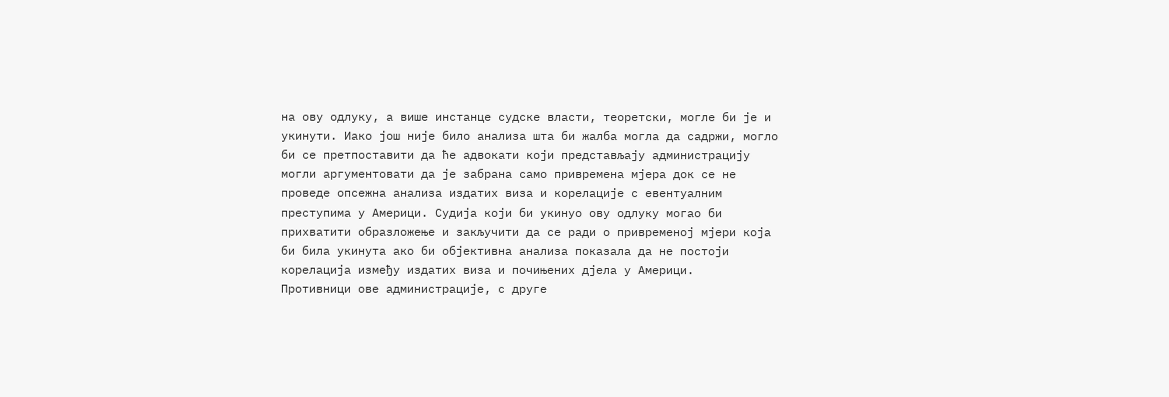на ову одлуку, а више инстанце судске власти, теоретски, могле би је и укинути. Иако још није било анализа шта би жалба могла да садржи, могло би се претпоставити да ће адвокати који представљају администрацију могли аргументовати да је забрана само привремена мјера док се не проведе опсежна анализа издатих виза и корелације с евентуалним преступима у Америци. Судија који би укинуо ову одлуку могао би прихватити образложење и закључити да се ради о привременој мјери која би била укинута ако би објективна анализа показала да не постоји корелација између издатих виза и почињених дјела у Америци.
Противници ове администрације, с друге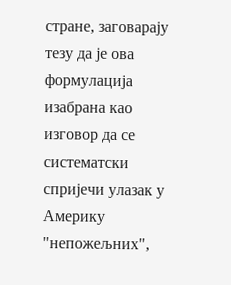стране, заговарају тезу да је ова формулација изабрана као изговор да се систематски спријечи улазак у Америку "непожељних",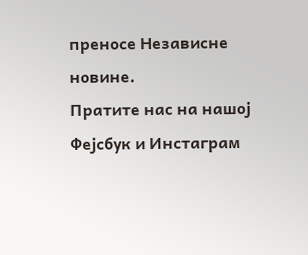преносе Независне новине.
Пратите нас на нашој Фејсбук и Инстаграм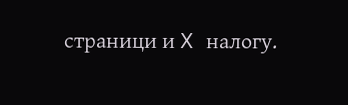страници и X налогу.